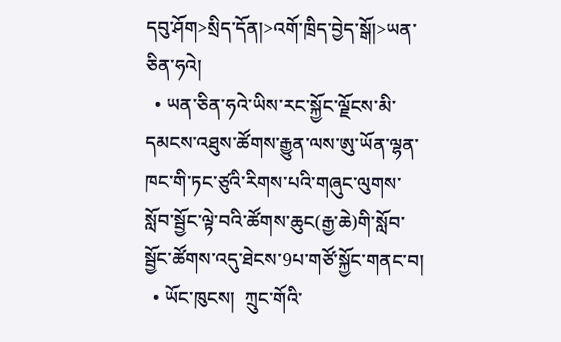དབུ་ཤོག>སྲིད་དོན།>འགོ་ཁྲིད་བྱེད་སྒོ།>ཡན་ཅིན་ཧའེ།
  • ཡན་ཅིན་ཧའེ་ཡིས་རང་སྐྱོང་ལྗོངས་མི་དམངས་འཐུས་ཚོགས་རྒྱུན་ལས་ཨུ་ཡོན་ལྷན་ཁང་གི་ཏང་ཙུའི་རིགས་པའི་གཞུང་ལུགས་སློབ་སྦྱོང་ལྟེ་བའི་ཚོགས་ཆུང(རྒྱ་ཆེ)གི་སློབ་སྦྱོང་ཚོགས་འདུ་ཐེངས་9པ་གཙོ་སྐྱོང་གནང་བ།
  • ཡོང་ཁུངས།  ཀྲུང་གོའི་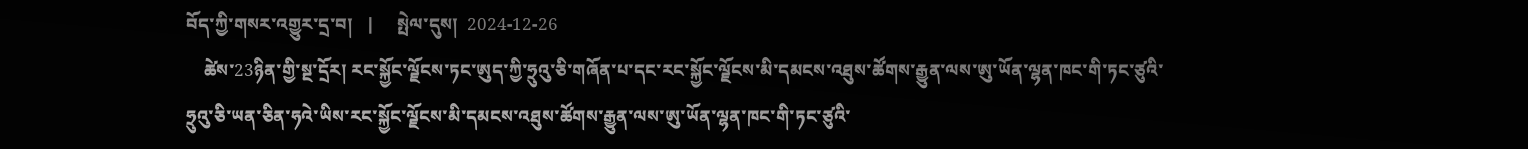བོད་ཀྱི་གསར་འགྱུར་དྲ་བ།   |     སྤེལ་དུས།  2024-12-26
    ཚེས་23ཉིན་གྱི་སྔ་དྲོར། རང་སྐྱོང་ལྗོངས་ཏང་ཨུད་ཀྱི་ཧྲུའུ་ཅི་གཞོན་པ་དང་རང་སྐྱོང་ལྗོངས་མི་དམངས་འཐུས་ཚོགས་རྒྱུན་ལས་ཨུ་ཡོན་ལྷན་ཁང་གི་ཏང་ཙུའི་ཧྲུའུ་ཅི་ཡན་ཅིན་ཧའེ་ཡིས་རང་སྐྱོང་ལྗོངས་མི་དམངས་འཐུས་ཚོགས་རྒྱུན་ལས་ཨུ་ཡོན་ལྷན་ཁང་གི་ཏང་ཙུའི་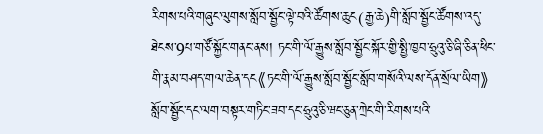རིགས་པའི་གཞུང་ལུགས་སློབ་སྦྱོང་ལྟེ་བའི་ཚོགས་ཆུང(རྒྱ་ཆེ)གི་སློབ་སྦྱོང་ཚོགས་འདུ་ཐེངས་9པ་གཙོ་སྐྱོང་གནང་ནས། ཏང་གི་ལོ་རྒྱུས་སློབ་སྦྱོང་སྐོར་གྱི་སྤྱི་ཁྱབ་ཧྲུའུ་ཅི་ཞི་ཅིན་ཕིང་གི་རྣམ་བཤད་གལ་ཆེན་དང《ཏང་གི་ལོ་རྒྱུས་སློབ་སྦྱོང་སློབ་གསོའི་ལས་དོན་སྲོལ་ཡིག》སློབ་སྦྱོང་དང་ལག་བསྟར་གཏིང་ཟབ་དང་ཧྲུའུ་ཅི་ཝང་ཅུན་ཀྲེང་གི་རིགས་པའི་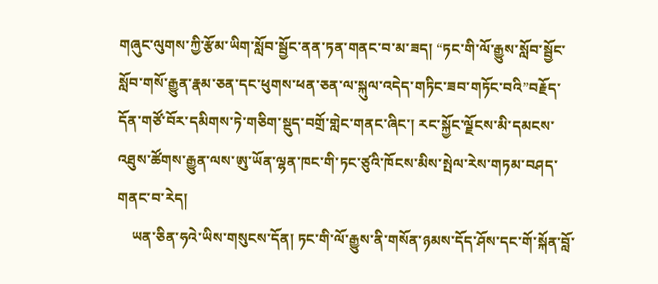གཞུང་ལུགས་ཀྱི་རྩོམ་ཡིག་སློབ་སྦྱོང་ནན་ཏན་གནང་བ་མ་ཟད། “ཏང་གི་ལོ་རྒྱུས་སློབ་སྦྱོང་སློབ་གསོ་རྒྱུན་རྣམ་ཅན་དང་ཕུགས་ཕན་ཅན་ལ་སྐུལ་འདེད་གཏིང་ཟབ་གཏོང་བའི”བརྗོད་དོན་གཙོ་བོར་དམིགས་ཏེ་གཅིག་སྡུད་བགྲོ་གླེང་གནང་ཞིང་། རང་སྐྱོང་ལྗོངས་མི་དམངས་འཐུས་ཚོགས་རྒྱུན་ལས་ཨུ་ཡོན་ལྷན་ཁང་གི་ཏང་ཙུའི་ཁོངས་མིས་སྤེལ་རེས་གཏམ་བཤད་གནང་བ་རེད།
    ཡན་ཅིན་ཧའེ་ཡིས་གསུངས་དོན། ཏང་གི་ལོ་རྒྱུས་ནི་གསོན་ཉམས་དོད་ཤོས་དང་གོ་སྐོན་བློ་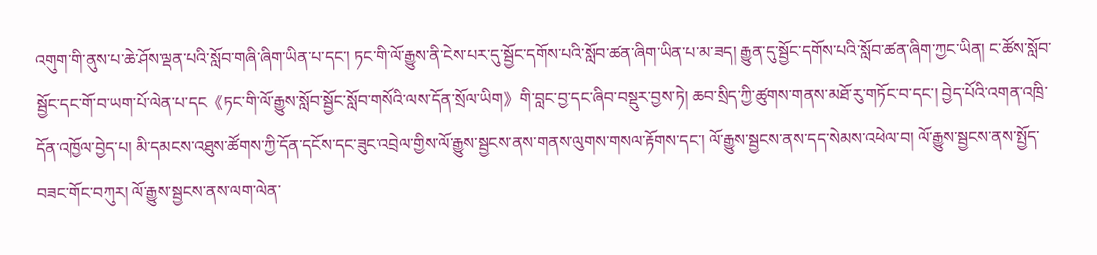འགུག་གི་ནུས་པ་ཆེ་ཤོས་ལྡན་པའི་སློབ་གཞི་ཞིག་ཡིན་པ་དང་། ཏང་གི་ལོ་རྒྱུས་ནི་ངེས་པར་དུ་སྦྱོང་དགོས་པའི་སློབ་ཚན་ཞིག་ཡིན་པ་མ་ཟད། རྒྱུན་དུ་སྦྱོང་དགོས་པའི་སློབ་ཚན་ཞིག་ཀྱང་ཡིན། ང་ཚོས་སློབ་སྦྱོང་དང་གོ་བ་ཡག་པོ་ལེན་པ་དང《ཏང་གི་ལོ་རྒྱུས་སློབ་སྦྱོང་སློབ་གསོའི་ལས་དོན་སྲོལ་ཡིག》གི་བླང་བྱ་དང་ཞིབ་བསྡུར་བྱས་ཏེ། ཆབ་སྲིད་ཀྱི་ཚུགས་གནས་མཐོ་རུ་གཏོང་བ་དང་། བྱེད་པོའི་འགན་འཁྲི་དོན་འཁྱོལ་བྱེད་པ། མི་དམངས་འཐུས་ཚོགས་ཀྱི་དོན་དངོས་དང་ཟུང་འབྲེལ་གྱིས་ལོ་རྒྱུས་སྦྱངས་ནས་གནས་ལུགས་གསལ་རྟོགས་དང་། ལོ་རྒྱུས་སྦྱངས་ནས་དད་སེམས་འཕེལ་བ། ལོ་རྒྱུས་སྦྱངས་ནས་སྤྱོད་བཟང་གོང་བཀུར། ལོ་རྒྱུས་སྦྱངས་ནས་ལག་ལེན་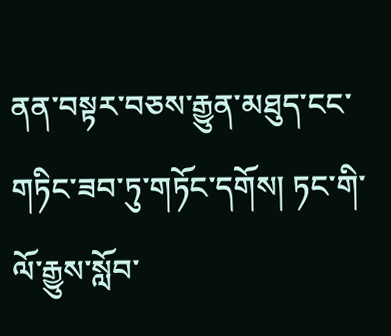ནན་བསྟར་བཅས་རྒྱུན་མཐུད་ངང་གཏིང་ཟབ་ཏུ་གཏོང་དགོས། ཏང་གི་ལོ་རྒྱུས་སློབ་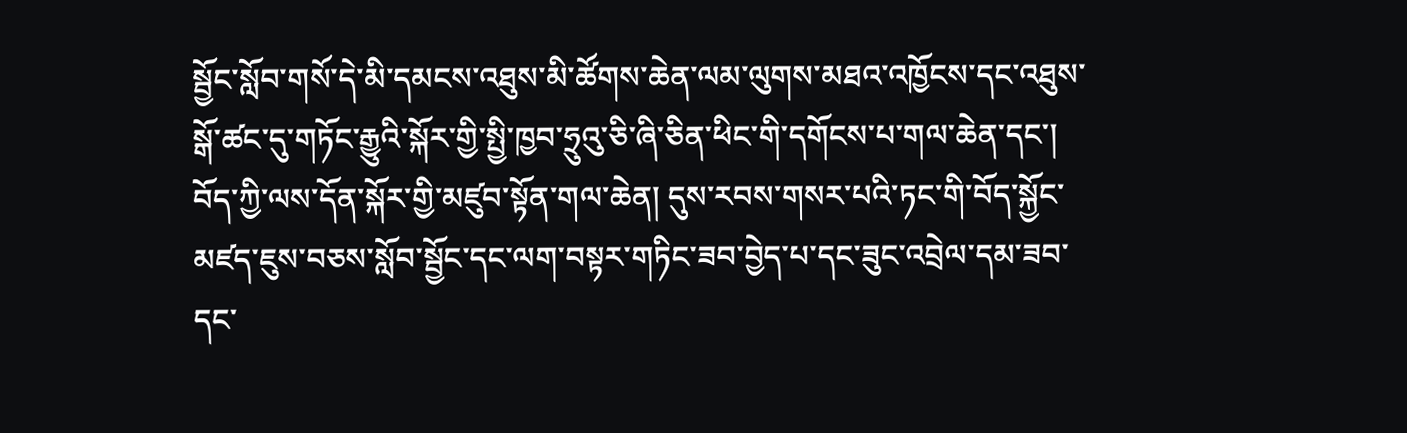སྦྱོང་སློབ་གསོ་དེ་མི་དམངས་འཐུས་མི་ཚོགས་ཆེན་ལམ་ལུགས་མཐའ་འཁྱོངས་དང་འཐུས་སྒོ་ཚང་དུ་གཏོང་རྒྱུའི་སྐོར་གྱི་སྤྱི་ཁྱབ་ཧྲུའུ་ཅི་ཞི་ཅིན་ཕིང་གི་དགོངས་པ་གལ་ཆེན་དང་། བོད་ཀྱི་ལས་དོན་སྐོར་གྱི་མཛུབ་སྟོན་གལ་ཆེན། དུས་རབས་གསར་པའི་ཏང་གི་བོད་སྐྱོང་མཛད་ཇུས་བཅས་སློབ་སྦྱོང་དང་ལག་བསྟར་གཏིང་ཟབ་བྱེད་པ་དང་ཟུང་འབྲེལ་དམ་ཟབ་དང་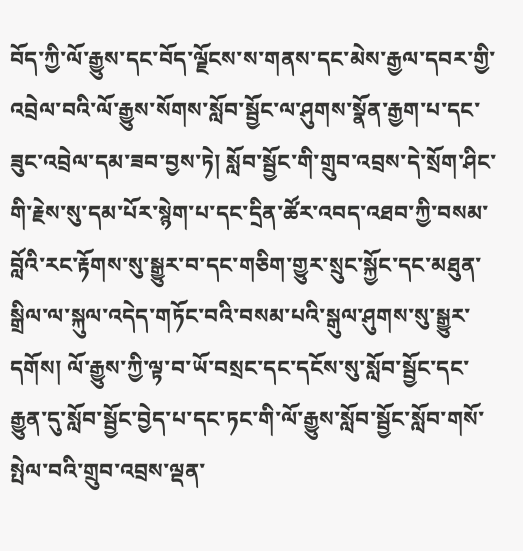བོད་ཀྱི་ལོ་རྒྱུས་དང་བོད་ལྗོངས་ས་གནས་དང་མེས་རྒྱལ་དབར་གྱི་འབྲེལ་བའི་ལོ་རྒྱུས་སོགས་སློབ་སྦྱོང་ལ་ཤུགས་སྣོན་རྒྱག་པ་དང་ཟུང་འབྲེལ་དམ་ཟབ་བྱས་ཏེ། སློབ་སྦྱོང་གི་གྲུབ་འབྲས་དེ་སྲོག་ཤིང་གི་རྗེས་སུ་དམ་པོར་སྙེག་པ་དང་དྲིན་ཚོར་འབད་འཐབ་ཀྱི་བསམ་བློའི་རང་རྟོགས་སུ་སྒྱུར་བ་དང་གཅིག་གྱུར་སྲུང་སྐྱོང་དང་མཐུན་སྒྲིལ་ལ་སྐུལ་འདེད་གཏོང་བའི་བསམ་པའི་སྒུལ་ཤུགས་སུ་སྒྱུར་དགོས། ལོ་རྒྱུས་ཀྱི་ལྟ་བ་ཡོ་བསྲང་དང་དངོས་སུ་སློབ་སྦྱོང་དང་རྒྱུན་དུ་སློབ་སྦྱོང་བྱེད་པ་དང་ཏང་གི་ལོ་རྒྱུས་སློབ་སྦྱོང་སློབ་གསོ་སྤེལ་བའི་གྲུབ་འབྲས་ལྡན་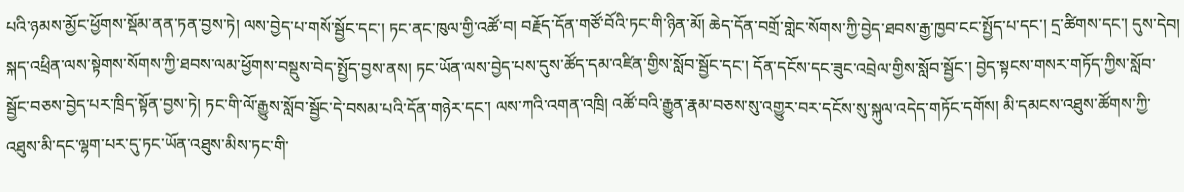པའི་ཉམས་མྱོང་ཕྱོགས་སྡོམ་ནན་ཏན་བྱས་ཏེ། ལས་བྱེད་པ་གསོ་སྦྱོང་དང་། ཏང་ནང་ཁུལ་གྱི་འཚོ་བ། བརྗོད་དོན་གཙོ་བོའི་ཏང་གི་ཉིན་མོ། ཆེད་དོན་བགྲོ་གླེང་སོགས་ཀྱི་བྱེད་ཐབས་རྒྱ་ཁྱབ་ངང་སྤྱོད་པ་དང་། དྲ་ཚིགས་དང་། དུས་དེབ། སྐད་འཕྲིན་ལས་སྟེགས་སོགས་ཀྱི་ཐབས་ལམ་ཕྱོགས་བསྡུས་བེད་སྤྱོད་བྱས་ནས། ཏང་ཡོན་ལས་བྱེད་པས་དུས་ཚོད་དམ་འཛིན་གྱིས་སློབ་སྦྱོང་དང་། དོན་དངོས་དང་ཟུང་འབྲེལ་གྱིས་སློབ་སྦྱོང་། བྱེད་སྟངས་གསར་གཏོད་ཀྱིས་སློབ་སྦྱོང་བཅས་བྱེད་པར་ཁྲིད་སྟོན་བྱས་ཏེ། ཏང་གི་ལོ་རྒྱུས་སློབ་སྦྱོང་དེ་བསམ་པའི་དོན་གཉེར་དང་། ལས་ཀའི་འགན་འཁྲི། འཚོ་བའི་རྒྱུན་རྣམ་བཅས་སུ་འགྱུར་བར་དངོས་སུ་སྐུལ་འདེད་གཏོང་དགོས། མི་དམངས་འཐུས་ཚོགས་ཀྱི་འཐུས་མི་དང་ལྷག་པར་དུ་ཏང་ཡོན་འཐུས་མིས་ཏང་གི་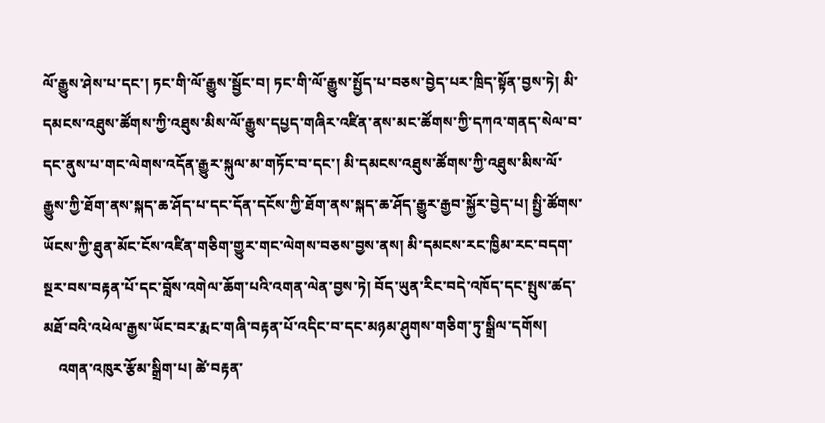ལོ་རྒྱུས་ཤེས་པ་དང་། ཏང་གི་ལོ་རྒྱུས་སྦྱོང་བ། ཏང་གི་ལོ་རྒྱུས་སྤྱོད་པ་བཅས་བྱེད་པར་ཁྲིད་སྟོན་བྱས་ཏེ། མི་དམངས་འཐུས་ཚོགས་ཀྱི་འཐུས་མིས་ལོ་རྒྱུས་དཔྱད་གཞིར་འཛིན་ནས་མང་ཚོགས་ཀྱི་དཀའ་གནད་སེལ་བ་དང་ནུས་པ་གང་ལེགས་འདོན་རྒྱུར་སྐུལ་མ་གཏོང་བ་དང་། མི་དམངས་འཐུས་ཚོགས་ཀྱི་འཐུས་མིས་ལོ་རྒྱུས་ཀྱི་ཐོག་ནས་སྐད་ཆ་ཤོད་པ་དང་དོན་དངོས་ཀྱི་ཐོག་ནས་སྐད་ཆ་ཤོད་རྒྱུར་རྒྱབ་སྐྱོར་བྱེད་པ། སྤྱི་ཚོགས་ཡོངས་ཀྱི་ཐུན་མོང་ངོས་འཛིན་གཅིག་གྱུར་གང་ལེགས་བཅས་བྱས་ནས། མི་དམངས་རང་ཁྱིམ་རང་བདག་སྔར་བས་བརྟན་པོ་དང་བློས་འགེལ་ཆོག་པའི་འགན་ལེན་བྱས་ཏེ། བོད་ཡུན་རིང་བདེ་འཁོད་དང་སྤུས་ཚད་མཐོ་བའི་འཕེལ་རྒྱས་ཡོང་བར་རྨང་གཞི་བརྟན་པོ་འདིང་བ་དང་མཉམ་ཤུགས་གཅིག་ཏུ་སྒྲིལ་དགོས།
    འགན་འཁུར་རྩོམ་སྒྲིག་པ། ཚེ་བརྟན་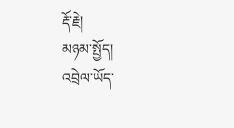རྡོ་རྗེ།
མཉམ་སྤྱོད།
འབྲེལ་ཡོད་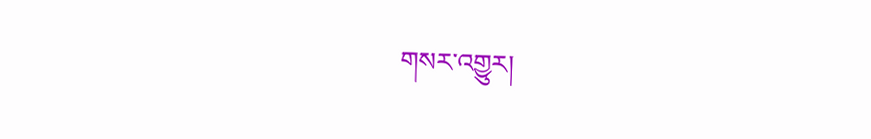གསར་འགྱུར།